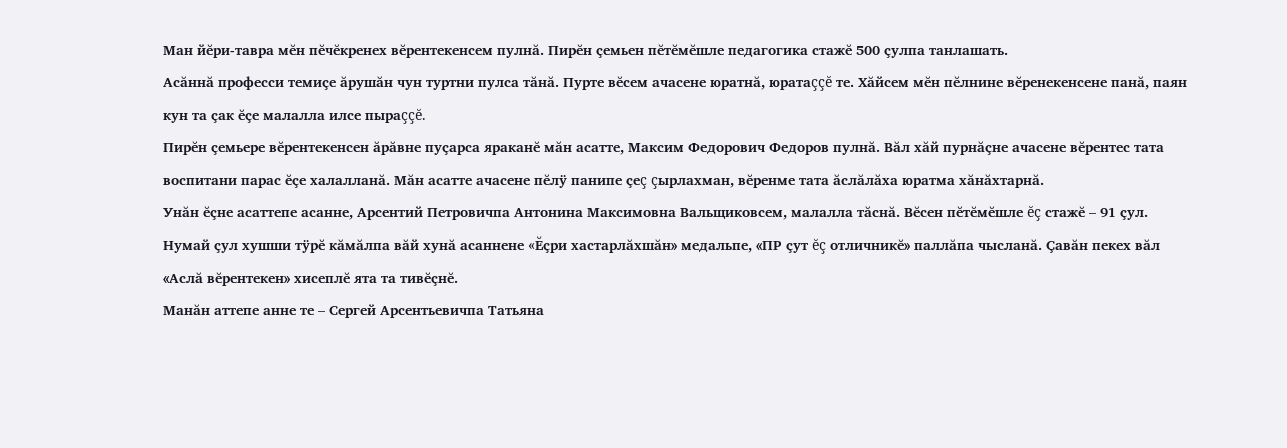Ман йĕри-тавра мĕн пĕчĕкренех вĕрентекенсем пулнă. Пирĕн çемьен пĕтĕмĕшле педагогика стажĕ 500 çулпа танлашать.
Асăннă професси темиçе ăрушăн чун туртни пулса тăнă. Пурте вĕсем ачасене юратнă, юратаççĕ те. Хăйсем мĕн пĕлнине вĕренекенсене панă, паян кун та çак ĕçе малалла илсе пыраççĕ.
Пирĕн çемьере вĕрентекенсен ăрăвне пуçарса яраканĕ мăн асатте, Максим Федорович Федоров пулнă. Вăл хăй пурнăçне ачасене вĕрентес тата воспитани парас ĕçе халалланă. Мăн асатте ачасене пĕлÿ панипе çеç çырлахман, вĕренме тата ăслăлăха юратма хăнăхтарнă.
Унăн ĕçне асаттепе асанне, Арсентий Петровичпа Антонина Максимовна Вальщиковсем, малалла тăснă. Вĕсен пĕтĕмĕшле ĕç стажĕ – 91 çул. Нумай çул хушши тÿрĕ кăмăлпа вăй хунă асаннене «Ĕçри хастарлăхшăн» медальпе, «ПР çут ĕç отличникĕ» паллăпа чысланă. Çавăн пекех вăл «Аслă вĕрентекен» хисеплĕ ята та тивĕçнĕ.
Манăн аттепе анне те – Сергей Арсентьевичпа Татьяна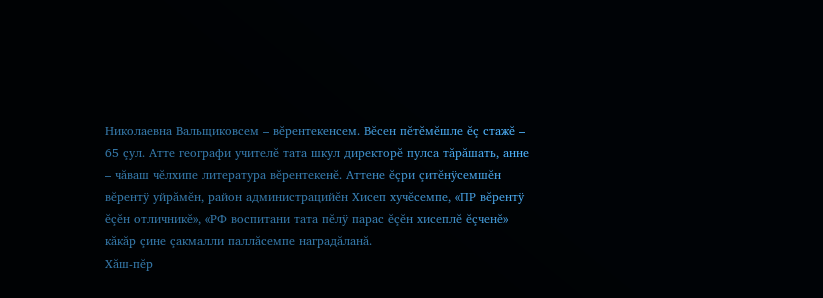Николаевна Вальщиковсем – вĕрентекенсем. Вĕсен пĕтĕмĕшле ĕç стажĕ – 65 çул. Атте географи учителĕ тата шкул директорĕ пулса тăрăшать, анне – чăваш чĕлхипе литература вĕрентекенĕ. Аттене ĕçри çитĕнÿсемшĕн вĕрентÿ уйрăмĕн, район администрацийĕн Хисеп хучĕсемпе, «ПР вĕрентÿ ĕçĕн отличникĕ», «РФ воспитани тата пĕлÿ парас ĕçĕн хисеплĕ ĕçченĕ» кăкăр çине çакмалли паллăсемпе наградăланă.
Хăш-пĕр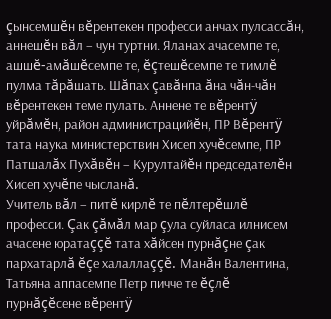çынсемшĕн вĕрентекен професси анчах пулсассăн, аннешĕн вăл – чун туртни. Яланах ачасемпе те, ашшĕ-амăшĕсемпе те, ĕçтешĕсемпе те тимлĕ пулма тăрăшать. Шăпах çавăнпа ăна чăн-чăн вĕрентекен теме пулать. Аннене те вĕрентÿ уйрăмĕн, район администрацийĕн, ПР Вĕрентÿ тата наука министерствин Хисеп хучĕсемпе, ПР Патшалăх Пухăвĕн – Курултайĕн председателĕн Хисеп хучĕпе чысланă.
Учитель вăл – питĕ кирлĕ те пĕлтерĕшлĕ професси. Çак çăмăл мар çула суйласа илнисем ачасене юратаççĕ тата хăйсен пурнăçне çак пархатарлă ĕçе халаллаççĕ. Манăн Валентина, Татьяна аппасемпе Петр пичче те ĕçлĕ пурнăçĕсене вĕрентÿ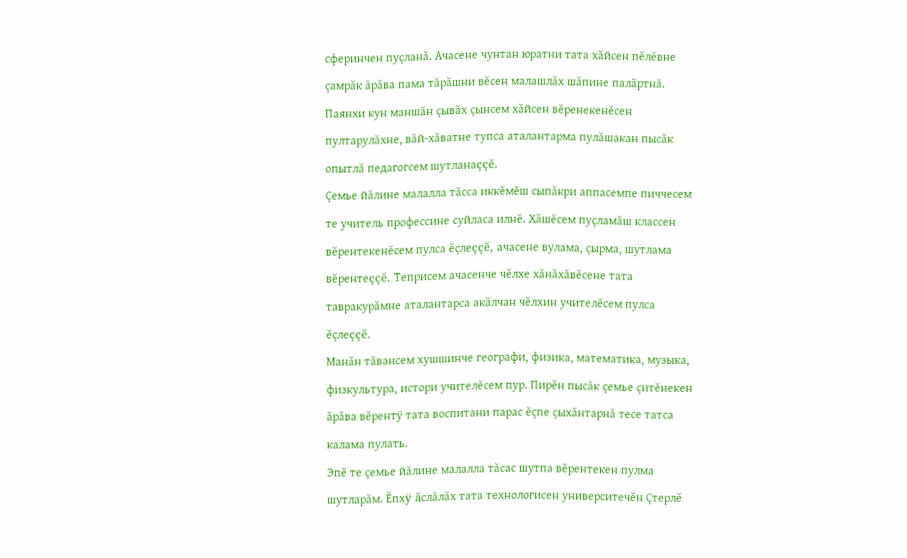сферинчен пуçланă. Ачасене чунтан юратни тата хăйсен пĕлĕвне çамрăк ăрăва пама тăрăшни вĕсен малашлăх шăпине палăртнă. Паянхи кун маншăн çывăх çынсем хăйсен вĕренекенĕсен пултарулăхне, вăй-хăватне тупса аталантарма пулăшакан пысăк опытлă педагогсем шутланаççĕ.
Çемье йăлине малалла тăсса иккĕмĕш сыпăкри аппасемпе пиччесем те учитель профессине суйласа илнĕ. Хăшĕсем пуçламăш классен вĕрентекенĕсем пулса ĕçлеççĕ, ачасене вулама, çырма, шутлама вĕрентеççĕ. Теприсем ачасенче чĕлхе хăнăхăвĕсене тата тавракурăмне аталантарса акăлчан чĕлхин учителĕсем пулса ĕçлеççĕ.
Манăн тăвансем хушшинче географи, физика, математика, музыка, физкультура, истори учителĕсем пур. Пирĕн пысăк çемье çитĕнекен ăрăва вĕрентÿ тата воспитани парас ĕçпе çыхăнтарнă тесе татса калама пулать.
Эпĕ те çемье йăлине малалла тăсас шутпа вĕрентекен пулма шутларăм. Ĕпхÿ ăслăлăх тата технологисен университечĕн Çтерлĕ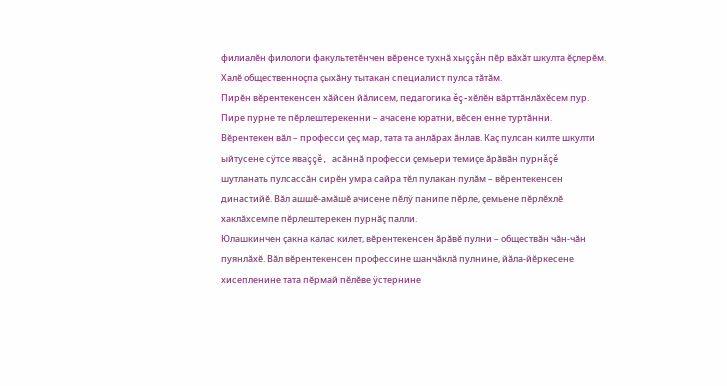филиалĕн филологи факультетĕнчен вĕренсе тухнă хыççăн пĕр вăхăт шкулта ĕçлерĕм. Халĕ общественноçпа çыхăну тытакан специалист пулса тăтăм.
Пирĕн вĕрентекенсен хăйсен йăлисем, педагогика ĕç-хĕлĕн вăрттăнлăхĕсем пур. Пире пурне те пĕрлештерекенни – ачасене юратни, вĕсен енне туртăнни.
Вĕрентекен вăл – професси çеç мар, тата та анлăрах ăнлав. Каç пулсан килте шкулти ыйтусене сÿтсе яваççĕ, асăннă професси çемьери темиçе ăрăвăн пурнăçĕ шутланать пулсассăн сирĕн умра сайра тĕл пулакан пулăм – вĕрентекенсен династийĕ. Вăл ашшĕ-амăшĕ ачисене пĕлÿ панипе пĕрле, çемьене пĕрлĕхлĕ хаклăхсемпе пĕрлештерекен пурнăç палли.
Юлашкинчен çакна калас килет, вĕрентекенсен ăрăвĕ пулни – обществăн чăн-чăн пуянлăхĕ. Вăл вĕрентекенсен профессине шанчăклă пулнине, йăла-йĕркесене хисепленине тата пĕрмай пĕлĕве ÿстернине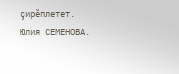çирĕплетет.
Юлия СЕМЕНОВА.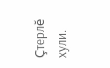Çтерлĕ хули.